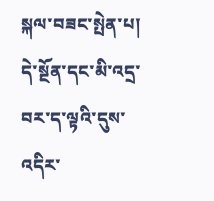སྐལ་བཟང་སྤེན་པ།
དེ་སྔོན་དང་མི་འདྲ་བར་ད་ལྟའི་དུས་འདིར་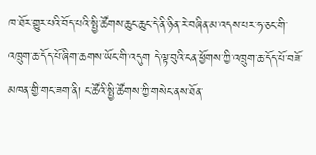ཁ་ཐོར་གྱུར་པའི་བོད་པའི་སྤྱི་ཚོགས་ཆུང་ཆུང་དེ་ནི་ཉིན་རེ་བཞིན་མ་འདས་པར་ཧ་ཅང་གི་འཁྲུག་ཆ་དོད་པོ་ཞིག་ཆགས་ཡོང་གི་འདུག དེ་ལྟ་བུའི་ངན་ཕྱོགས་ཀྱི་འཁྲུག་ཆ་དོད་པོ་བཟོ་མཁན་གྱི་གང་ཟག་ནི། ང་ཚོའི་སྤྱི་ཚོགས་ཀྱི་གསེང་ནས་ཐོན་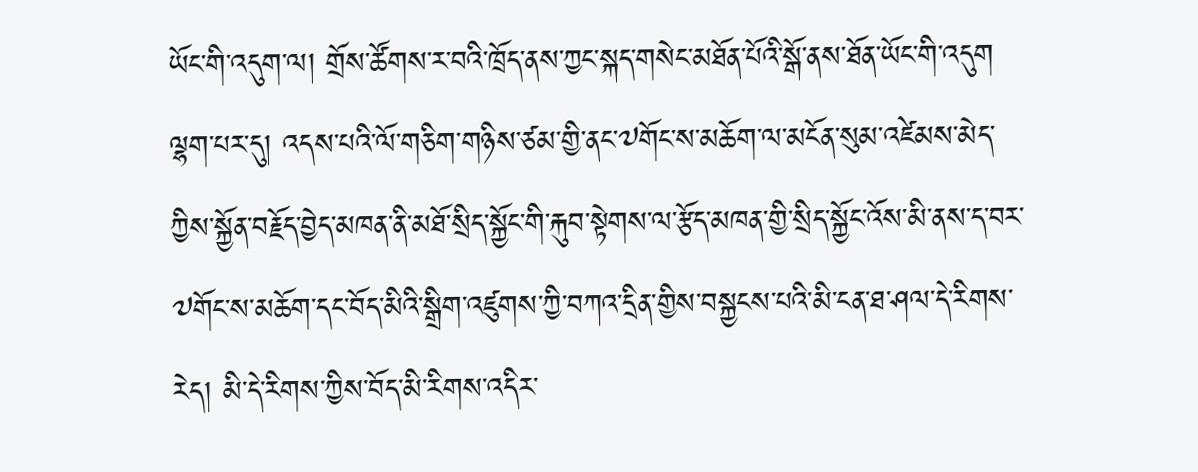ཡོང་གི་འདུག་ལ། གྲོས་ཚོགས་ར་བའི་ཁྲོད་ནས་ཀྱང་སྐད་གསེང་མཐོན་པོའི་སྒོ་ནས་ཐོན་ཡོང་གི་འདུག
ལྷག་པར་དུ། འདས་པའི་ལོ་གཅིག་གཉིས་ཙམ་གྱི་ནང་༧གོང་ས་མཆོག་ལ་མངོན་སུམ་འཛེམས་མེད་ཀྱིས་སྐྱོན་བརྗོད་བྱེད་མཁན་ནི་མཐོ་སྲིད་སྐྱོང་གི་རྐུབ་སྟེགས་ལ་རྩོད་མཁན་གྱི་སྲིད་སྐྱོང་འོས་མི་ནས་ད་བར་༧གོང་ས་མཆོག་དང་བོད་མིའི་སྒྲིག་འཛུགས་ཀྱི་བཀའ་དྲིན་གྱིས་བསྐྱངས་པའི་མི་ངན་ཐ་ཤལ་དེ་རིགས་རེད། མི་དེ་རིགས་ཀྱིས་བོད་མི་རིགས་འདིར་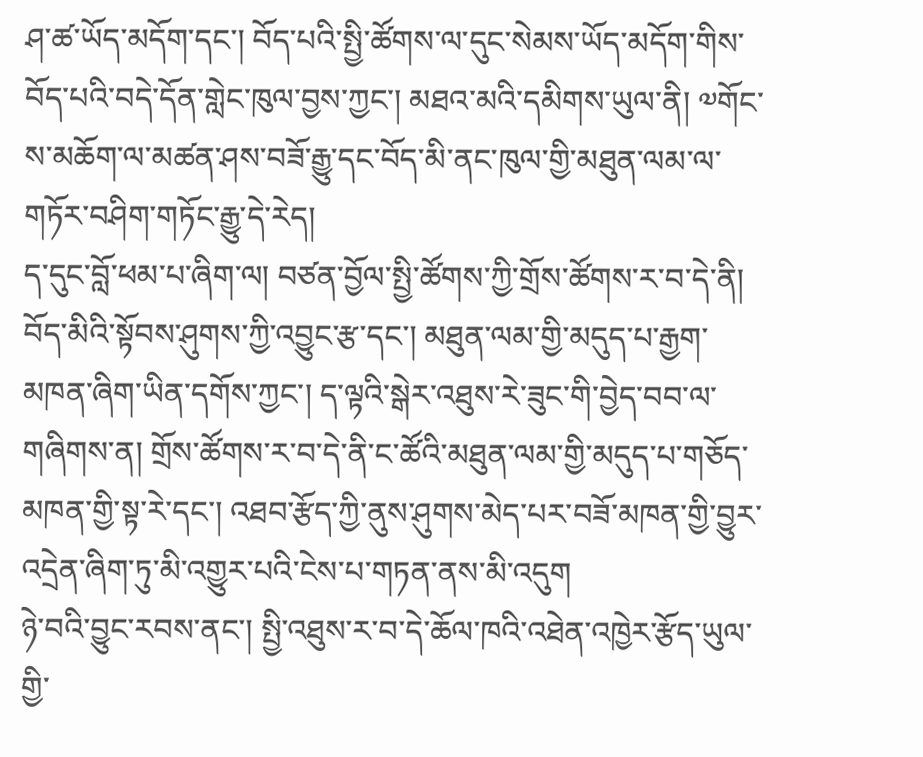ཤ་ཚ་ཡོད་མདོག་དང་། བོད་པའི་སྤྱི་ཚོགས་ལ་དུང་སེམས་ཡོད་མདོག་གིས་བོད་པའི་བདེ་དོན་གླེང་ཁུལ་བྱས་ཀྱང་། མཐའ་མའི་དམིགས་ཡུལ་ནི། ༧གོང་ས་མཆོག་ལ་མཚན་ཤས་བཟོ་རྒྱུ་དང་བོད་མི་ནང་ཁུལ་གྱི་མཐུན་ལམ་ལ་གཏོར་བཤིག་གཏོང་རྒྱུ་དེ་རེད།
ད་དུང་བློ་ཕམ་པ་ཞིག་ལ། བཙན་བྱོལ་སྤྱི་ཚོགས་ཀྱི་གྲོས་ཚོགས་ར་བ་དེ་ནི། བོད་མིའི་སྟོབས་ཤུགས་ཀྱི་འབྱུང་རྩ་དང་། མཐུན་ལམ་གྱི་མདུད་པ་རྒྱག་མཁན་ཞིག་ཡིན་དགོས་ཀྱང་། ད་ལྟའི་སྒེར་འཐུས་རེ་ཟུང་གི་བྱེད་བབ་ལ་གཞིགས་ན། གྲོས་ཚོགས་ར་བ་དེ་ནི་ང་ཚོའི་མཐུན་ལམ་གྱི་མདུད་པ་གཅོད་མཁན་གྱི་སྟ་རེ་དང་། འཐབ་རྩོད་ཀྱི་ནུས་ཤུགས་མེད་པར་བཟོ་མཁན་གྱི་བྱུར་འདྲེན་ཞིག་ཏུ་མི་འགྱུར་པའི་ངེས་པ་གཏན་ནས་མི་འདུག
ཉེ་བའི་བྱུང་རབས་ནང་། སྤྱི་འཐུས་ར་བ་དེ་ཆོལ་ཁའི་འཐེན་འཁྱེར་རྩོད་ཡུལ་གྱི་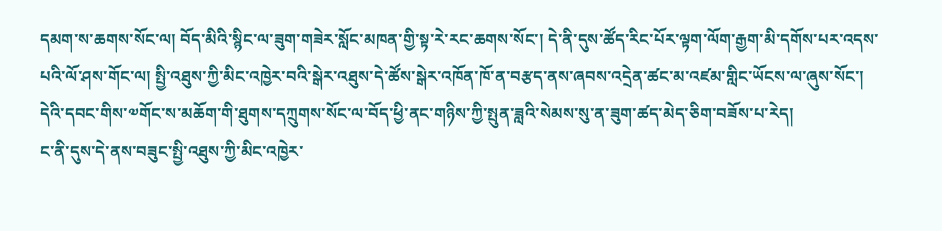དམག་ས་ཆགས་སོང་ལ། བོད་མིའི་སྙིང་ལ་ཟུག་གཟེར་སློང་མཁན་གྱི་སྟ་རེ་རང་ཆགས་སོང་། དེ་ནི་དུས་ཚོད་རིང་པོར་ལྟག་ལོག་རྒྱག་མི་དགོས་པར་འདས་པའི་ལོ་ཤས་གོང་ལ། སྤྱི་འཐུས་ཀྱི་མིང་འཁྱེར་བའི་སྒེར་འཐུས་དེ་ཚོས་སྒེར་འཁོན་ཁོ་ན་བརྩད་ནས་ཞབས་འདྲེན་ཚང་མ་འཛམ་གླིང་ཡོངས་ལ་ཞུས་སོང་། དེའི་དབང་གིས་༧གོང་ས་མཆོག་གི་ཐུགས་དཀྲུགས་སོང་ལ་བོད་ཕྱི་ནང་གཉིས་ཀྱི་སྤུན་ཟླའི་སེམས་སུ་ན་ཟུག་ཚད་མེད་ཅིག་བཟོས་པ་རེད།
ང་ནི་དུས་དེ་ནས་བཟུང་སྤྱི་འཐུས་ཀྱི་མིང་འཁྱེར་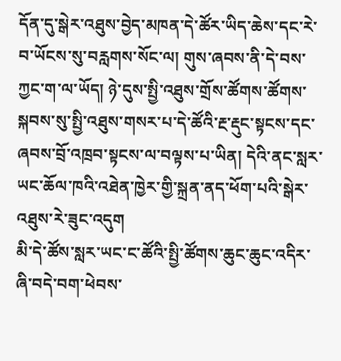དོན་དུ་སྒེར་འཐུས་བྱེད་མཁན་དེ་ཚོར་ཡིད་ཆེས་དང་རེ་བ་ཡོངས་སུ་བརླགས་སོང་ལ། གུས་ཞབས་ནི་དེ་བས་ཀྱང་ག་ལ་ཡོད། ཉེ་དུས་སྤྱི་འཐུས་གྲོས་ཚོགས་ཚོགས་སྐབས་སུ་སྤྱི་འཐུས་གསར་པ་དེ་ཚོའི་རྔ་རྡུང་སྟངས་དང་ཞབས་བྲོ་འཁྲབ་སྟངས་ལ་བལྟས་པ་ཡིན། དེའི་ནང་སླར་ཡང་ཆོལ་ཁའི་འཐེན་ཁྱེར་གྱི་སྐྲན་ནད་ཕོག་པའི་སྒེར་འཐུས་རེ་ཟུང་འདུག
མི་དེ་ཚོས་སླར་ཡང་ང་ཚོའི་སྤྱི་ཚོགས་ཆུང་ཆུང་འདིར་ཞི་བདེ་བག་ཕེབས་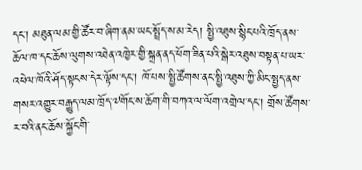དང་། མཐུན་ལམ་གྱི་ཚོར་བ་ཞིག་ནམ་ཡང་སྤྲོད་ས་མ་རེད། སྤྱི་འཐུས་སྙིང་པའི་ཁྲོད་ནས་ཆོལ་ཁ་དང་ཆོས་ལུགས་འཐེན་འཁྱེར་གྱི་སྐྲན་ནད་ཕོག་ཟིན་པའི་སྒེར་འཐུས་བསྟན་པ་ཡར་འཕེལ་ཁོའི་ཤོད་སྟངས་དེར་ལྟོས་དང་། ཁོ་པས་སྤྱི་ཚོགས་ནང་སྤྱི་འཐུས་ཀྱི་མིང་སྤྱད་ནས་གསར་འགྱུར་བརྒྱུད་ལམ་ཁྲོད་༧གོང་ས་ཆོག་གི་བཀའ་ལ་ལོག་འགྲེལ་དང་། གྲོས་ཚོགས་ར་བའི་ནང་ཆོས་སྐྱོང་གི་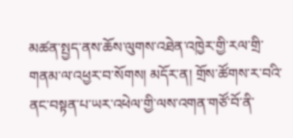མཚན་སྤྱད་ནས་ཆོས་ལུགས་འཐེན་འཁྱེར་གྱི་རལ་གྲི་གནམ་ལ་འཕྱར་བ་སོགས། མདོར་ན། གྲོས་ཚོགས་ར་བའི་ནང་བསྟན་པ་ཡར་འཕེལ་གྱི་ལས་འགན་གཙོ་བོ་ནི་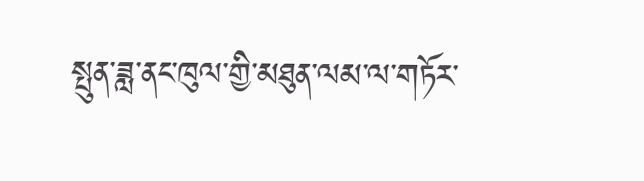སྤུན་ཟླ་ནང་ཁུལ་གྱི་མཐུན་ལམ་ལ་གཏོར་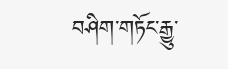བཤིག་གཏོང་རྒྱུ་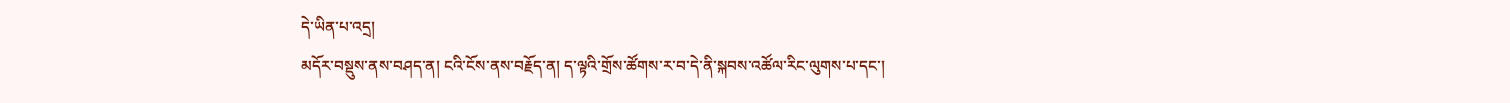དེ་ཡིན་པ་འདྲ།
མདོར་བསྡུས་ནས་བཤད་ན། ངའི་ངོས་ནས་བརྗོད་ན། ད་ལྟའི་གྲོས་ཚོགས་ར་བ་དེ་ནི་སྐབས་འཚོལ་རིང་ལུགས་པ་དང་།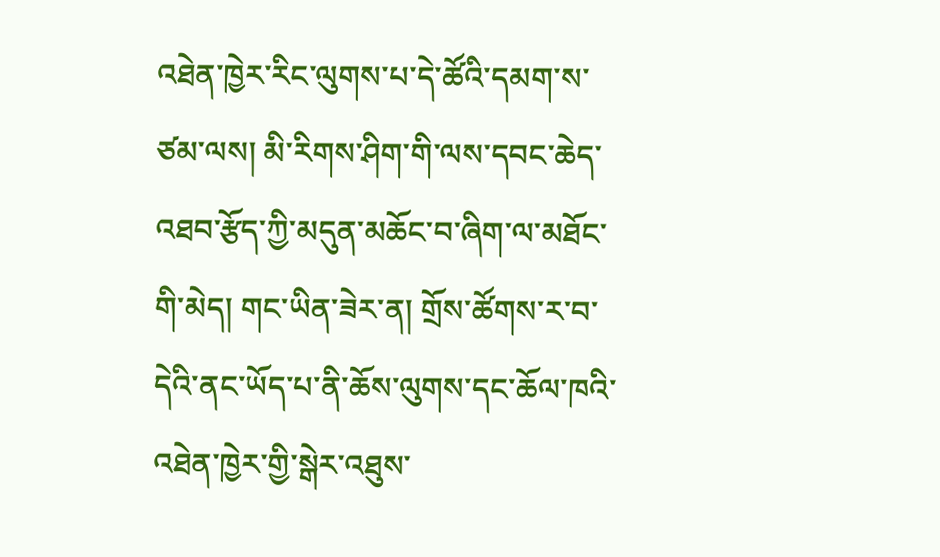འཐེན་ཁྱེར་རིང་ལུགས་པ་དེ་ཚོའི་དམག་ས་ཙམ་ལས། མི་རིགས་ཤིག་གི་ལས་དབང་ཆེད་འཐབ་རྩོད་ཀྱི་མདུན་མཆོང་བ་ཞིག་ལ་མཐོང་གི་མེད། གང་ཡིན་ཟེར་ན། གྲོས་ཚོགས་ར་བ་དེའི་ནང་ཡོད་པ་ནི་ཆོས་ལུགས་དང་ཆོལ་ཁའི་འཐེན་ཁྱེར་གྱི་སྒེར་འཐུས་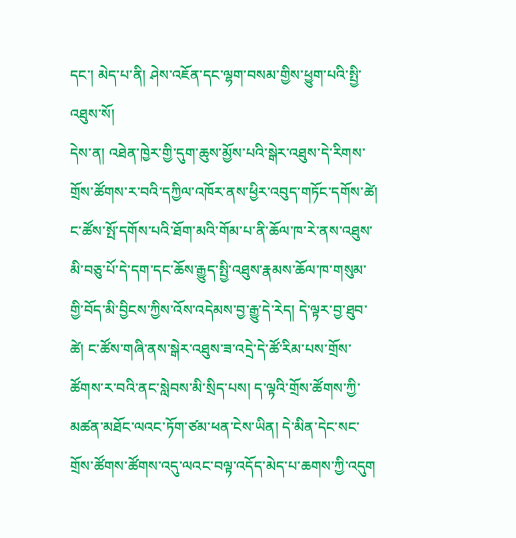དང་། མེད་པ་ནི། ཤེས་འཇོན་དང་ལྷག་བསམ་གྱིས་ཕྱུག་པའི་སྤྱི་འཐུས་སོ།
དེས་ན། འཐེན་ཁྱེར་གྱི་དུག་ཆུས་མྱོས་པའི་སྒེར་འཐུས་དེ་རིགས་གྲོས་ཚོགས་ར་བའི་དཀྱིལ་འཁོར་ནས་ཕྱིར་འབུད་གཏོང་དགོས་ཚེ། ང་ཚོས་སྤོ་དགོས་པའི་ཐོག་མའི་གོམ་པ་ནི་ཆོལ་ཁ་རེ་ནས་འཐུས་མི་བཅུ་པོ་དེ་དག་དང་ཆོས་རྒྱུད་སྤྱི་འཐུས་རྣམས་ཆོལ་ཁ་གསུམ་གྱི་བོད་མི་བྱིངས་ཀྱིས་འོས་འདེམས་བྱ་རྒྱུ་དེ་རེད། དེ་ལྟར་བྱ་ཐུབ་ཚེ། ང་ཚོས་གཞི་ནས་སྒེར་འཐུས་ཟ་འདྲེ་དེ་ཚོ་རིམ་པས་གྲོས་ཚོགས་ར་བའི་ནང་སླེབས་མི་སྲིད་པས། ད་ལྟའི་གྲོས་ཚོགས་ཀྱི་མཚན་མཐོང་ལའང་ཏོག་ཙམ་ཕན་ངེས་ཡིན། དེ་མིན་དེང་སང་གྲོས་ཚོགས་ཚོགས་འདུ་ལའང་བལྟ་འདོད་མེད་པ་ཆགས་ཀྱི་འདུག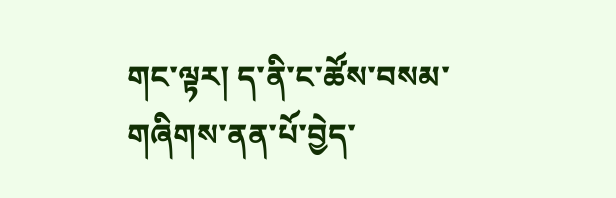གང་ལྟར། ད་ནི་ང་ཚོས་བསམ་གཞིགས་ནན་པོ་བྱེད་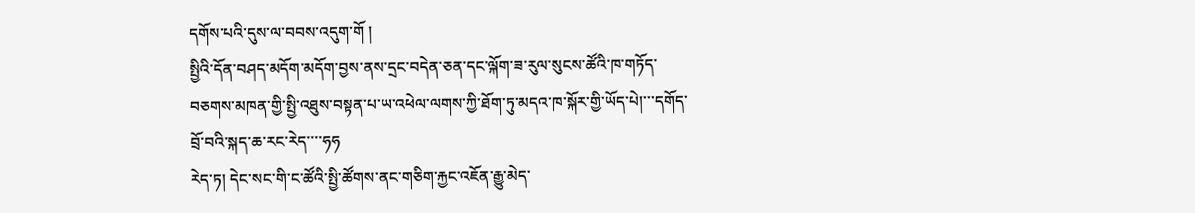དགོས་པའི་དུས་ལ་བབས་འདུག་གོ །
སྤྱིའི་དོན་བཤད་མདོག་མདོག་བྱས་ནས་དྲང་བདེན་ཅན་དང་ལྐོག་ཟ་རུལ་སུངས་ཚོའི་ཁ་གཏོད་བཅགས་མཁན་གྱི་སྤྱི་འཐུས་བསྟན་པ་ཡ་འཕེལ་ལགས་ཀྱི་ཐོག་ཏུ་མདའ་ཁ་སྐོར་གྱི་ཡོད་པེ།་་་དགོད་བྲོ་བའི་སྐད་ཆ་རང་རེད་་་་ཧཧ
རེད་ཏ། དེང་སང་གི་ང་ཚོའི་སྤྱི་ཚོགས་ནང་གཅིག་རྐྱང་འཇོན་རྒྱུ་མེད་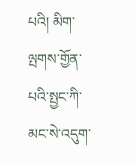པའི། མིག་ལྤགས་གྱོན་པའི་སྤྱང་ཀི་མང་སེ་འདུག་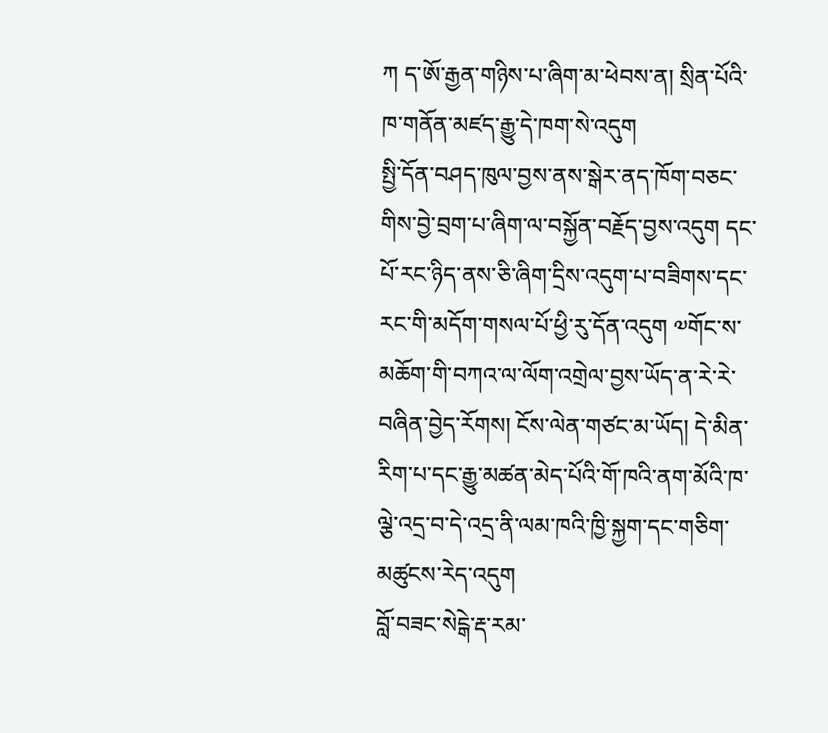ཀ ད་ཨོ་རྒྱན་གཉིས་པ་ཞིག་མ་ཕེབས་ན། སྲིན་པོའི་ཁ་གནོན་མཛད་རྒྱུ་དེ་ཁག་སེ་འདུག
སྤྱི་དོན་བཤད་ཁུལ་བྱས་ནས་སྒེར་ནད་ཁོག་བཅང་གིས་བྱེ་བྲག་པ་ཞིག་ལ་བསྐྱོན་བརྗོད་བྱས་འདུག དང་པོ་རང་ཉིད་ནས་ཅི་ཞིག་དྲིས་འདུག་པ་བཟིགས་དང་རང་གི་མདོག་གསལ་པོ་ཕྱི་རུ་དོན་འདུག ༧གོང་ས་མཆོག་གི་བཀའ་ལ་ལོག་འགྲེལ་བྱས་ཡོད་ན་རེ་རེ་བཞིན་བྱེད་རོགས། ངོས་ལེན་གཙང་མ་ཡོད། དེ་མིན་རིག་པ་དང་རྒྱུ་མཚན་མེད་པོའི་གོ་ཁའི་ནག་མོའི་ཁ་ལྕེ་འདྲ་བ་དེ་འདྲ་ནི་ལམ་ཁའི་ཁྱི་སྐྱག་དང་གཅིག་མཚུངས་རེད་འདུག
བློ་བཟང་སེངྒེ་རྡ་རམ་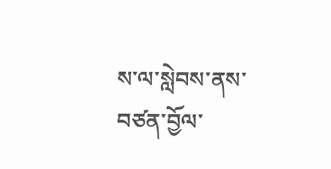ས་ལ་སླེབས་ནས་བཙན་བྱོལ་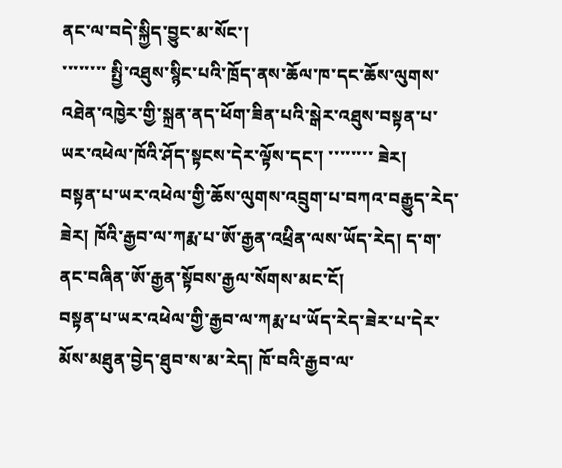ནང་ལ་བདེ་སྐྱིད་བྱུང་མ་སོང་།
་་་་་་་་ སྤྱི་འཐུས་སྙིང་པའི་ཁྲོད་ནས་ཆོལ་ཁ་དང་ཆོས་ལུགས་འཐེན་འཁྱེར་གྱི་སྐྲན་ནད་ཕོག་ཟིན་པའི་སྒེར་འཐུས་བསྟན་པ་ཡར་འཕེལ་ཁོའི་ཤོད་སྟངས་དེར་ལྟོས་དང་། ་་་་་་་་ ཟེར།
བསྟན་པ་ཡར་འཕེལ་གྱི་ཆོས་ལུགས་འབྲུག་པ་བཀའ་བརྒྱུད་རེད་ཟེར། ཁོའི་རྒྱབ་ལ་ཀརྨ་པ་ཨོ་རྒྱན་འཕྲིན་ལས་ཡོད་རེད། ད་ག་ནང་བཞིན་ཨོ་རྒྱན་སྟོབས་རྒྱལ་སོགས་མང་ངོ།
བསྟན་པ་ཡར་འཕེལ་གྱི་རྒྱབ་ལ་ཀརྨ་པ་ཡོད་རེད་ཟེར་པ་དེར་མོས་མཐུན་བྱེད་ཐུབ་ས་མ་རེད། ཁོ་བའི་རྒྱབ་ལ་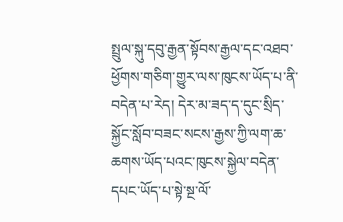སྤྲུལ་སྐུ་དབུ་རྒྱན་སྟོབས་རྒྱལ་དང་འཐབ་ཕྱོགས་གཅིག་གྱུར་ལས་ཁུངས་ཡོད་པ་ནི་བདེན་པ་རེད། དེར་མ་ཟད་ད་དུང་སྲིད་སྐྱོང་སློབ་བཟང་སངས་རྒྱས་ཀྱི་ལག་ཆ་ཆགས་ཡོད་པའང་ཁུངས་སྐྱེལ་བདེན་དཔང་ཡོད་པ་སྟེ་སྔ་ལོ་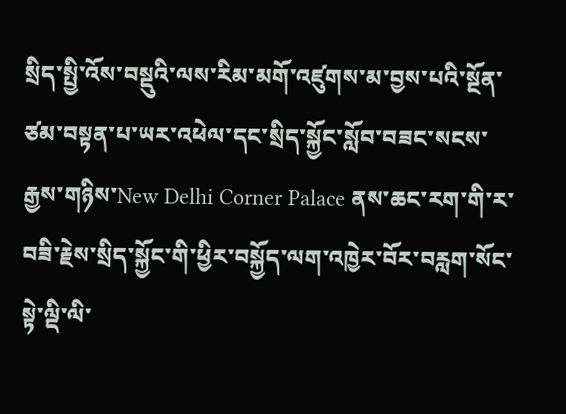སྲིད་སྤྱི་འོས་བསྡུའི་ལས་རིམ་མགོ་འཛུགས་མ་བྱས་པའི་སྔོན་ཙམ་བསྟན་པ་ཡར་འཕེལ་དང་སྲིད་སྐྱོང་སློབ་བཟང་སངས་རྒྱས་གཉིས་New Delhi Corner Palace ནས་ཆང་རག་གི་ར་བཟི་རྗེས་སྲིད་སྐྱོང་གི་ཕྱིར་བསྐྱོད་ལག་འཁྱེར་བོར་བརླག་སོང་སྟེ་ལྡི་ལི་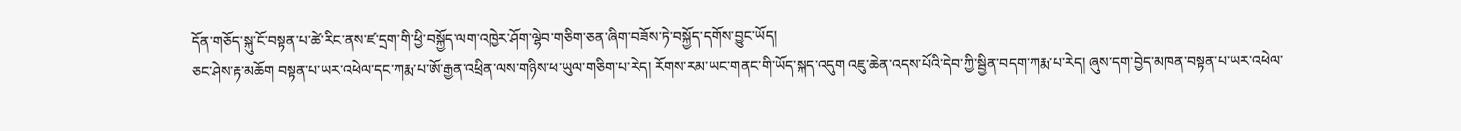དོན་གཅོད་སྐུ་ངོ་བསྟན་པ་ཚེ་རིང་ནས་ཛ་དྲག་གི་ཕྱི་བསྐྱོད་ལག་འཁྱེར་ཤོག་ལྷེབ་གཅིག་ཅན་ཞིག་བཟོས་ཏེ་བསྐྱོད་དགོས་བྱུང་ཡོད།
ཅང་ཤེས་རྟ་མཆོག བསྟན་པ་ཡར་འཕེལ་དང་ཀརྨ་པ་ཨོ་རྒྱན་འཕྲིན་ལས་གཉིས་ཕ་ཡུལ་གཅིག་པ་རེད། རོགས་རམ་ཡང་གནང་གི་ཡོད་སྐད་འདུག འཇུ་ཆེན་འདས་པོའི་དེབ་ཀྱི་སྦྱིན་བདག་ཀརྨ་པ་རེད། ཞུས་དག་བྱེད་མཁན་བསྟན་པ་ཡར་འཕེལ་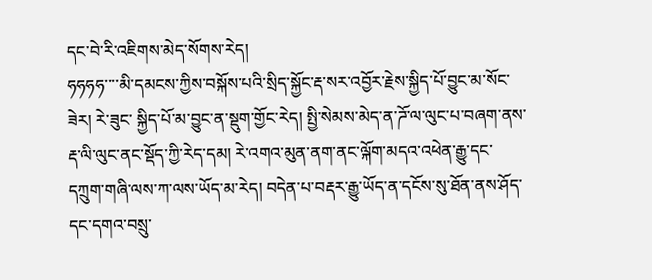དང་བེ་རི་འཇིགས་མེད་སོགས་རེད།
ཧཧཧཧ་་་་མི་དམངས་ཀྱིས་བསྐོས་པའི་སྲིད་སྐྱོང་རྡ་སར་འབྱོར་རྗེས་སྐྱིད་པོ་བྱུང་མ་སོང་ཟེར། རེ་ཟུང་ སྐྱིད་པོ་མ་བྱུང་ན་སྡུག་གྱོང་རེད། སྤྱི་སེམས་མེད་ན་ཌོ་ལ་ལུང་པ་བཞག་ནས་རྡ་ལི་ལུང་ནང་སྡོད་ཀྱི་རེད་དམ། རེ་འགའ་མུན་ནག་ནང་ལྐོག་མདའ་འཕེན་རྒྱུ་དང་དཀྲུག་གཞི་ལས་ཀ་ལས་ཡོད་མ་རེད། བདེན་པ་བརྡར་རྒྱུ་ཡོད་ན་དངོས་སུ་ཐོན་ནས་ཤོད་དང་དགའ་བསྲུ་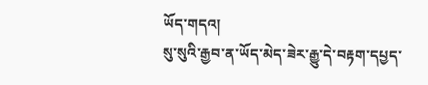ཡོད་གདའ།
སུ་སུའི་རྒྱབ་ན་ཡོད་མེད་ཟེར་རྒྱུ་དེ་བརྟག་དཔྱད་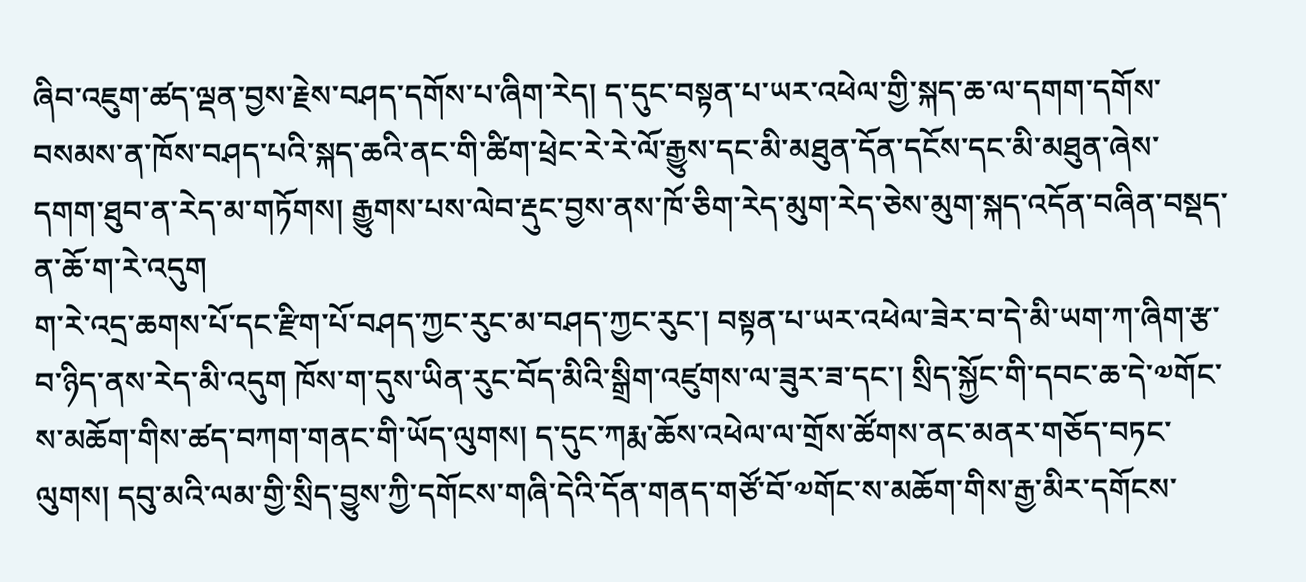ཞིབ་འཇུག་ཚད་ལྡན་བྱས་རྗེས་བཤད་དགོས་པ་ཞིག་རེད། ད་དུང་བསྟན་པ་ཡར་འཕེལ་གྱི་སྐད་ཆ་ལ་དགག་དགོས་བསམས་ན་ཁོས་བཤད་པའི་སྐད་ཆའི་ནང་གི་ཚིག་ཕྲེང་རེ་རེ་ལོ་རྒྱུས་དང་མི་མཐུན་དོན་དངོས་དང་མི་མཐུན་ཞེས་དགག་ཐུབ་ན་རེད་མ་གཏོགས། རྒྱུགས་པས་ལེབ་རྡུང་བྱས་ནས་ཁོ་ཅིག་རེད་མུག་རེད་ཅེས་མུག་སྐད་འདོན་བཞིན་བསྡད་ན་ཆོ་ག་རེ་འདུག
ག་རེ་འདྲ་ཆགས་པོ་དང་རྫིག་པོ་བཤད་ཀྱང་རུང་མ་བཤད་ཀྱང་རུང་། བསྟན་པ་ཡར་འཕེལ་ཟེར་བ་དེ་མི་ཡག་ཀ་ཞིག་རྩ་བ་ཉིད་ནས་རེད་མི་འདུག ཁོས་ག་དུས་ཡིན་རུང་བོད་མིའི་སྒྲིག་འཛུགས་ལ་ཟུར་ཟ་དང་། སྲིད་སྐྱོང་གི་དབང་ཆ་དེ་༧གོང་ས་མཆོག་གིས་ཚད་བཀག་གནང་གི་ཡོད་ལུགས། ད་དུང་ཀརྨ་ཆོས་འཕེལ་ལ་གྲོས་ཚོགས་ནང་མནར་གཅོད་བཏང་ལུགས། དབུ་མའི་ལམ་གྱི་སྲིད་བྱུས་ཀྱི་དགོངས་གཞི་དེའི་དོན་གནད་གཙོ་བོ་༧གོང་ས་མཆོག་གིས་རྒྱ་མིར་དགོངས་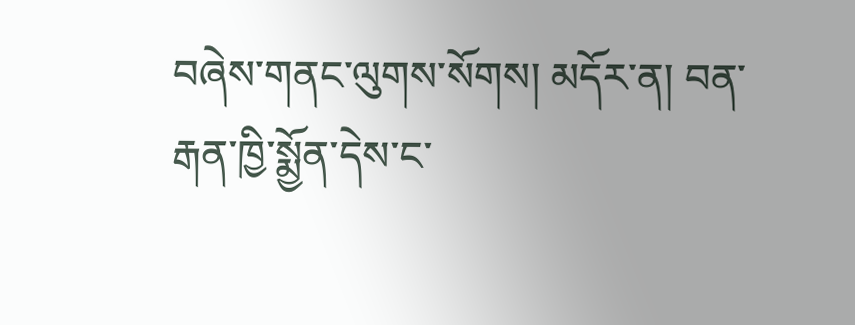བཞེས་གནང་ལུགས་སོགས། མདོར་ན། བན་རྒན་ཁྱི་སྨྱོན་དེས་ང་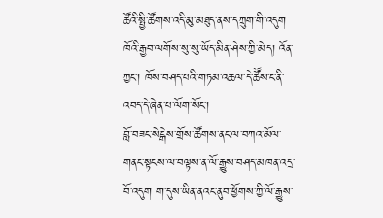ཚོའི་སྤྱི་ཚོགས་འདི་མུ་མཐུད་ནས་དཀྲུག་གི་འདུག ཁོའི་རྒྱབ་ལགོས་སུ་སུ་ཡོད་མིན་ཤེས་ཀྱི་མེད། འོན་ཀྱང་། ཁོས་བཤད་པའི་གཏམ་འཆལ་དེ་ཚཽས་ང་ནི་འབད་དེ་ཞེན་པ་ལོག་སོང་།
བློ་བཟང་སེངྒེས་གྲོས་ཚོགས་ནང་ལ་བཀའ་མོལ་གནང་སྟངས་ལ་བལྟས་ན་ལོ་རྒྱུས་བཤད་མཁན་འདྲ་བོ་འདུག ག་དུས་ཡིན་ནའང་ནུབ་ཕྱོགས་ཀྱི་ལོ་རྒྱུས་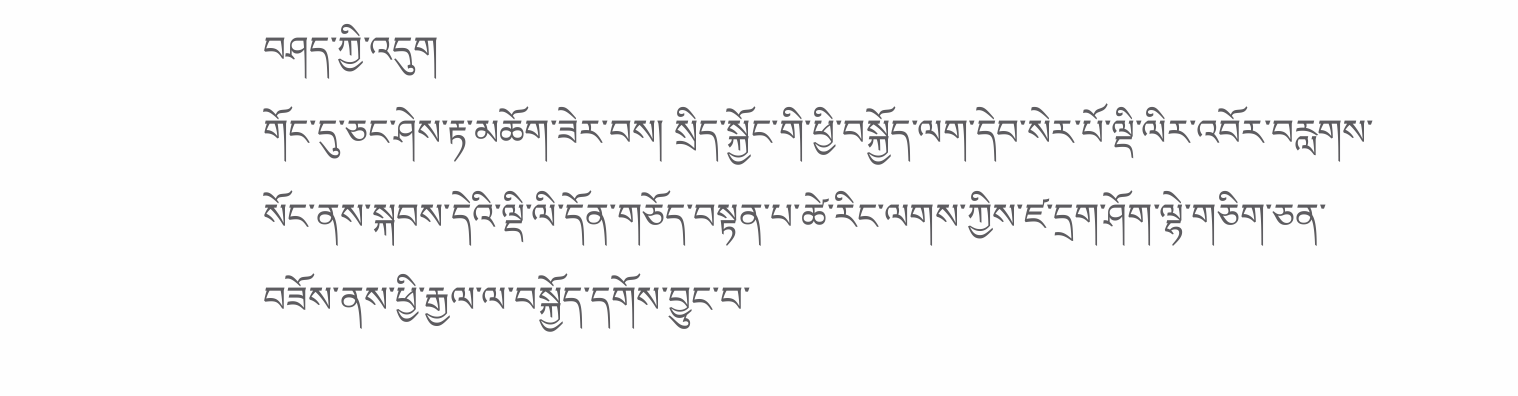བཤད་ཀྱི་འདུག
གོང་དུ་ཅང་ཤེས་རྟ་མཆོག་ཟེར་བས། སྲིད་སྐྱོང་གི་ཕྱི་བསྐྱོད་ལག་དེབ་སེར་པོ་ལྡི་ལིར་འབོར་བརླགས་སོང་ནས་སྐབས་དེའི་ལྡི་ལི་དོན་གཅོད་བསྟན་པ་ཚེ་རིང་ལགས་ཀྱིས་ཛ་དྲག་ཤོག་ལྷེ་གཅིག་ཅན་བཟོས་ནས་ཕྱི་རྒྱལ་ལ་བསྐྱོད་དགོས་བྱུང་བ་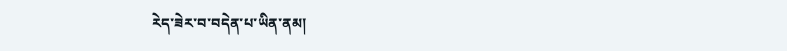རེད་ཟེར་བ་བདེན་པ་ཡིན་ནམ།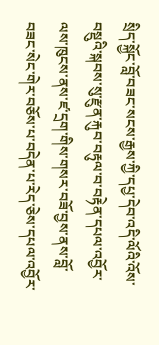སྲིད་སྐྱོང་བློ་བཟང་སངས་རྒྱས་ཀྱི་དཔྱ་དེབ་འདི་ལོའི་འོས་བསྡུའི་སྐབས་སུ་རྫུན་རྐུབ་བརྟུལ་བ་བརྟེན་དཔལ་འབྱོར་ལས་ཁུངས་ནས་ཛ་དྲག་གིས་གསར་བཟོ་བྱས་ནས་བློ་བཟང་སེང་གེར་བཅོས་པ་བདེན་པ་རེད་ཅེས་དཔལ་འབྱོར་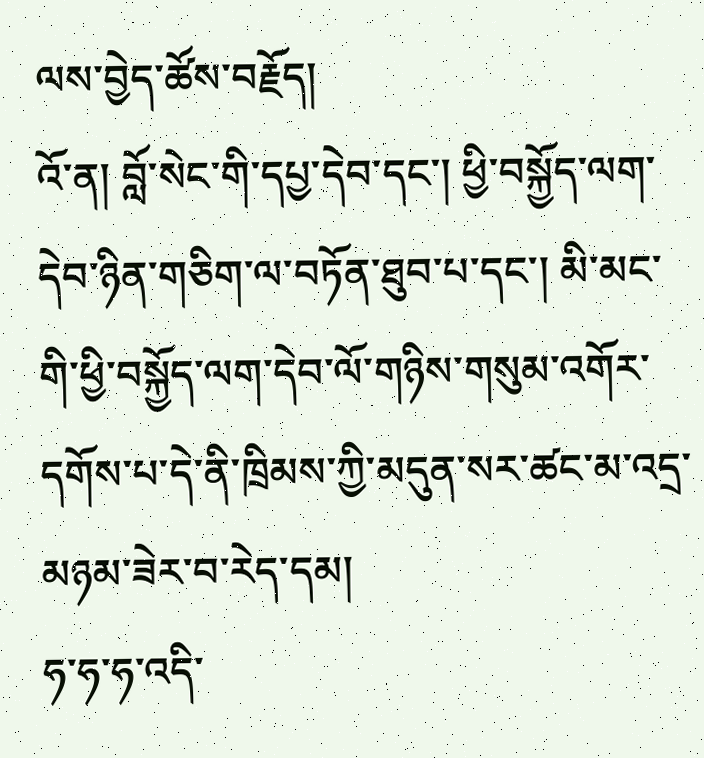ལས་བྱེད་ཚོས་བརྗོད།
འོ་ན། བློ་སེང་གི་དཔྱ་དེབ་དང་། ཕྱི་བསྐྱོད་ལག་དེབ་ཉིན་གཅིག་ལ་བཏོན་ཐུབ་པ་དང་། མི་མང་གི་ཕྱི་བསྐྱོད་ལག་དེབ་ལོ་གཉིས་གསུམ་འགོར་དགོས་པ་དེ་ནི་ཁྲིམས་ཀྱི་མདུན་སར་ཚང་མ་འདྲ་མཉམ་ཟེར་བ་རེད་དམ།
ཧ་ཧ་ཧ་འདི་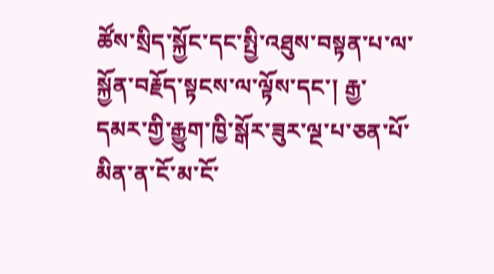ཚོས་སྲིད་སྐྱོང་དང་སྤྱི་འཐུས་བསྟན་པ་ལ་སྐྱོན་བརྗོད་སྟངས་ལ་ལྟོས་དང་། རྒྱ་དམར་གྱི་རྒྱུག་ཁྱི་སྒོར་ཟུར་ལྔ་པ་ཅན་པོ་མིན་ན་ངོ་མ་ངོ་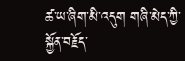ཚ་ཡ་ཞིག་མི་འདུག གཞི་མེད་ཀྱི་སྐྱོན་བརྗོད་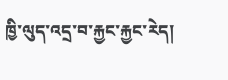ཁྱི་ལུད་འདྲ་བ་རྐྱང་རྐྱང་རེད།